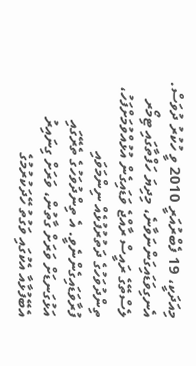މިއަދަކީ، 19 ފެބްރުއަރީ 2010 ވީ ހުކުރު ދުވަސް. އެނގިވަޑައިގަންނަވާނެ، މިދިޔަ ހަފްތާގައި ޓިމޯރ ލެސްތޭގެ ރައީސް ރާއްޖެ ވަޑައިގެން އުޅުއްވުމަށްފަހު، ތިންދުވަހުގެ ދަތުރުފުޅެއް ނިންމަވައި ފުރާވަޑައިގެންނެވީ. އެ ތިންދުވަހުގެ ތެރޭގައި އަޅުގަނޑަށް ވަރަށް ގާތުން، ވަރަށް ގިނައިރު އެބޭފުޅާއާ އެކުގައި ވަގުތު ހޭދަކުރުމުގެ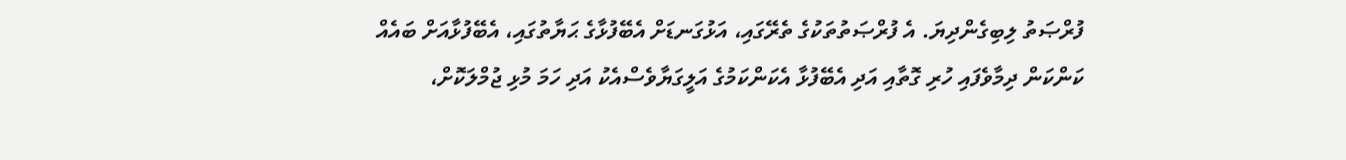ފުރްޞަތު ލިބިގެންދިޔަ. އެ ފުރްޞަތުތަކުގެ ތެރޭގައި، އަޅުގަނޑަށް އެބޭފުޅާގެ ޙަޔާތުގައި، އެބޭފުޅާއަށް ބައެއް ކަންކަން ދިމާވެފައި ހުރި ގޮތާއި އަދި އެބޭފުޅާ އެކަންކަމުގެ އަލީގަޔާވެސްއެކު އަދި ހަމަ މުޅި ޖުމްލަކޮށް،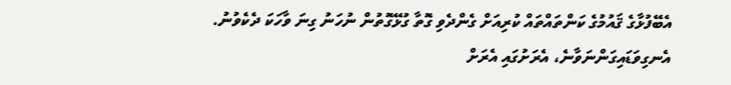އެބޭފުޅާގެ ޤައުމުގެ ކަންތައްތައް ކުރިއަށް ގެންދެވި ގޮތާ ގުޅޭގޮތުން ނުހަނު ގިނަ ވާހަކަ ދެކެވުނު.
އެނގިވަޑައިގަންނަވާނެ، އެރަށުގައި އެރަށް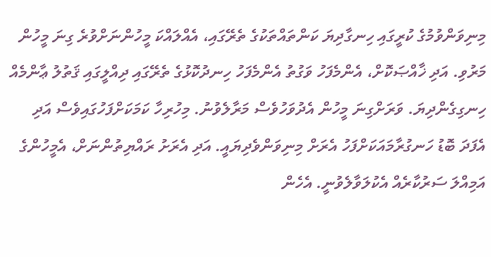މިނިވަންވުމުގެ ކުރީގައި ހިނގާދިޔަ ކަންތައްތަކުގެ ތެރޭގައި، އެއްލައްކަ މީހުންނަށްވުރެ ގިނަ މީހުން މަރުވި. އަދި ޚާއްޞަކޮށް، އެންމެފަހު ވަގުތު އެންމެފަހު ހިނދުކޮޅުގެ ތެރޭގައި ދިއްލީގައި ޤަތުލު ޢާންމެއް ހިނގިގެންދިޔަ. ވަރަށްގިނަ މީހުން އެދުވަހުވެސް މަރާލެވުނު. މިހުރިހާ ކަމަކަށްފަހުގައިވެސް އަދި އެފަދަ ބޮޑު ހަނގުރާމައަކަށްފަހު އެރަށް މިނިވަންވެދިޔައީ. އަދި އެރަށު ރައްޔިތުންނަށް، އެމީހުންގެ އަމިއްލަ ސަރުކާރެއް އެކުލަވާލެވުނީ. އެހެން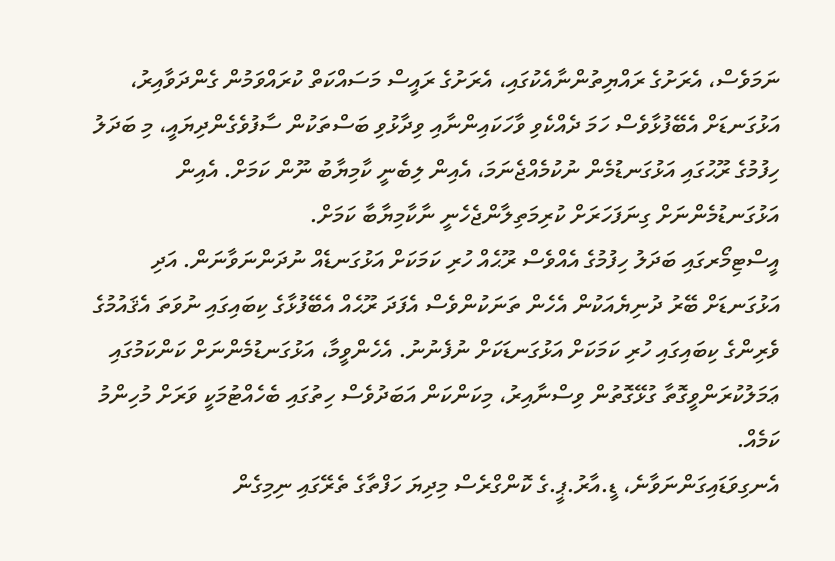ނަމަވެސް، އެރަށުގެ ރައްޔިތުންނާއެކުގައި، އެރަށުގެ ރައީސް މަސައްކަތް ކުރައްވަމުން ގެންދަވާއިރު، އަޅުގަނޑަށް އެބޭފުޅާވެސް ހަމަ ދެއްކެވި ވާހަކައިންނާއި ވިދާޅުވި ބަސްތަކުން ސާފުވެގެންދިޔައީ، މި ބަދަލު ހިފުމުގެ ރޫޙުގައި އަޅުގަނޑުމެން ނުކުމެއްޖެނަމަ، އެއިން ލިބެނީ ކާމިޔާބު ނޫން ކަމަށް. އެއިން އަޅުގަނޑުމެންނަށް ގިނަފަހަރަށް ކުރިމަތިލާންޖެހެނީ ނާކާމިޔާބާ ކަމަށް.
އީސްޓިމޯރގައި ބަދަލު ހިފުމުގެ އެއްވެސް ރޫޙެއް ހުރި ކަމަކަށް އަޅުގަނޑެއް ނުދަންނަވާނަން. އަދި އަޅުގަނޑަށް ބޭރު ދުނިޔެއަކުން އެހެން ތަނަކުންވެސް އެފަދަ ރޫޙެއް އެބޭފުޅާގެ ކިބައިގައި ނުވަތަ އެޤައުމުގެ ވެރިންގެ ކިބައިގައި ހުރި ކަމަކަށް އަޅުގަނޑަކަށް ނުފެނުނު. އެހެންވީމާ، އަޅުގަނޑުމެންނަށް ކަންކަމުގައި ޢަމަލުކުރަންވީގޮތާ ގުޅޭގޮތުން ވިސްނާއިރު، މިކަންކަން އަބަދުވެސް ހިތުގައި ބެހެއްޓުމަކީ ވަރަށް މުހިންމު ކަމެއް.
އެނގިވަޑައިގަންނަވާނެ، ޑީ.އާރު.ޕީ.ގެ ކޮންގްރެސް މިދިޔަ ހަފްތާގެ ތެރޭގައި ނިމިގެން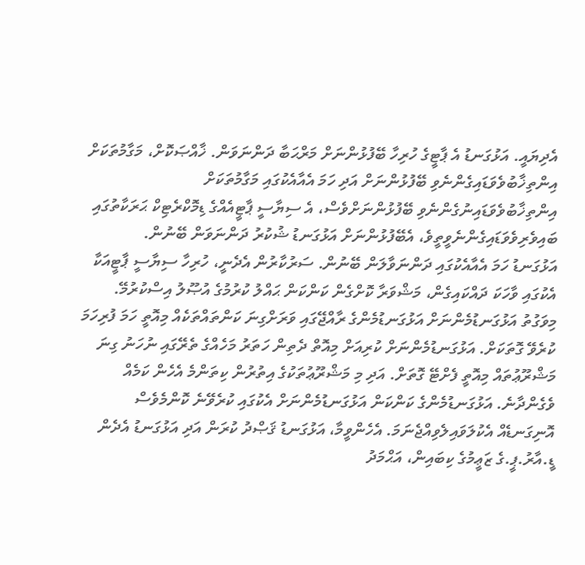އެދިޔައީ. އަޅުގަނޑު އެ ޕާޓީގެ ހުރިހާ ބޭފުޅުންނަށް މަރްޙަބާ ދަންނަވަން. ޚާއްޞަކޮށް، މަގާމުތަކަށް އިންތިޚާބުވެވަޑައިގެންނެވި ބޭފުޅުންނަށް އަދި ހަމަ އެއާއެކުގައި މަގާމުތަކަށް އިންތިޚާބުވެވަޑައިނުގެންނެވި ބޭފުޅުންނަށްވެސް، އެ ސިޔާސީ ޕާޓީއެއްގެ ޑިމޮކްރެޓިކް ޙަރަކާތުގައި ބައިވެރިވެވަޑައިގެންނެވީތީވެ، އެބޭފުޅުންނަށް އަޅުގަނޑު ޝުކުރު ދަންނަވަން ބޭނުން.
އަޅުގަނޑު ހަމަ އެއާއެކުގައި ދަންނަވާލަން ބޭނުން. ސަރުކާރުން އެދެނީ، ހުރިހާ ސިޔާސީ ޕާޓީއަކާ އެކުގައި ވާހަކަ ދައްކައިގެން، މަޝްވަރާ ކޮށްގެން ކަންކަން ޙައްލު ކުރުމުގެ އުޞޫލު އިސްކުރުމޭ. މިވަގުތު އަޅުގަނޑުމެންނަށް އަޅުގަނޑުމެންގެ ރާއްޖޭގައި ވަރަށްގިނަ ކަންތައްތަކެއް މިއޮތީ ހަމަ ފުރިހަމަ ކުރެވޭ ގޮތަކަށް. އަޅުގަނޑުމެންނަށް ކުރިއަށް މިއޮތް ދެތިން ހަތަރު މަހެއްގެ ތެރޭގައި ނުހަނު ގިނަ މަޝްރޫޢުތައް މިއޮތީ ފެށްޓޭ ގޮތަށް. އަދި މި މަޝްރޫޢުތަކުގެ އިތުރުން ކިތަންމެ އެހެން ކަމެއް ވެގެންދާނެ. އަޅުގަނޑުމެންގެ ކަންކަން އަޅުގަނޑުމެންނަށް އެކުގައި ކުރެވޭނެ ކޮންމެވެސް އޮނިގަނޑެއް އެކުލަވައިލެވިއްޖެނަމަ. އެހެންވީމާ، އަޅުގަނޑު ޤަޞްދު ކުރަން އަދި އަޅުގަނޑު އެދެން ޑީ.އާރު.ޕީ.ގެ ޒަޢީމުގެ ކިބައިން، އަޙްމަދު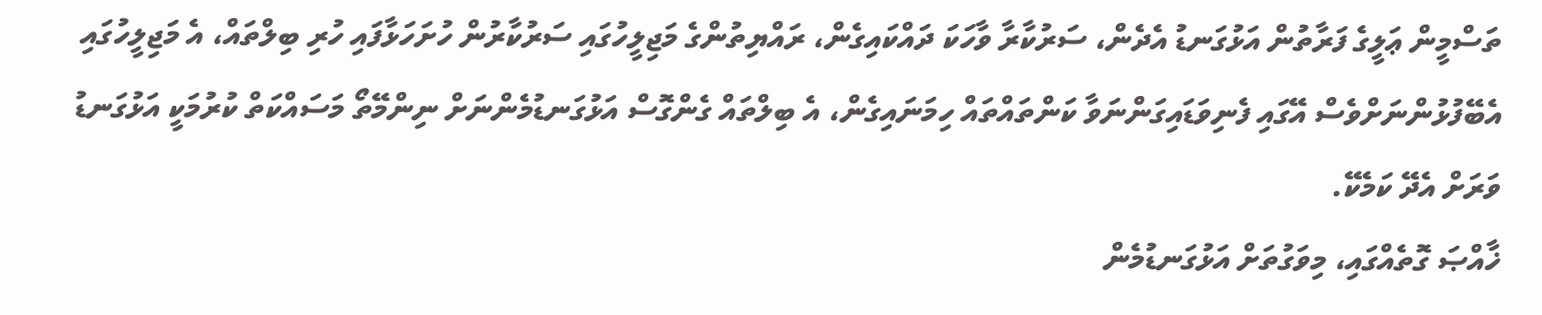ތަސްމީން ޢަލީގެ ފަރާތުން އަޅުގަނޑު އެދެން، ސަރުކާރާ ވާހަކަ ދައްކައިގެން، ރައްޔިތުންގެ މަޖިލީހުގައި ސަރުކާރުން ހުށަހަޅާފައި ހުރި ބިލްތައް، އެ މަޖިލީހުގައި އެބޭފުޅުންނަށްވެސް އޭގައި ފެނިވަޑައިގަންނަވާ ކަންތައްތައް ހިމަނައިގެން، އެ ބިލްތައް ގެންގޮސް އަޅުގަނޑުމެންނަށް ނިންމޭތޯ މަސައްކަތް ކުރުމަކީ އަޅުގަނޑު ވަރަށް އެދޭ ކަމެކޭ.
ޚާއްޞަ ގޮތެއްގައި، މިވަގުތަށް އަޅުގަނޑުމެން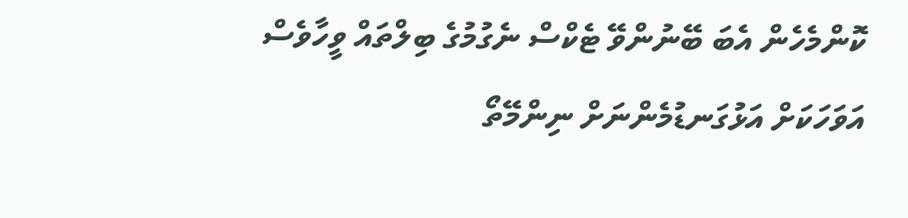ކޮންމެހެން އެބަ ބޭނުންވޭ ޓެކްސް ނެގުމުގެ ބިލްތައް ވީހާވެސް އަވަހަކަށް އަޅުގަނޑުމެންނަށް ނިންމޭތޯ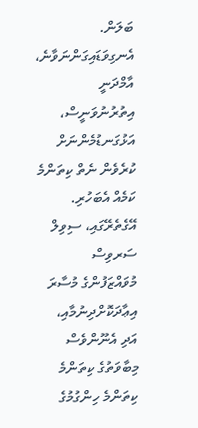ބަލަން. އެނގިވަޑައިގަންނަވާނެ، އާމްދަނީ އިތުރުނުވަނީސް، އަޅުގަނޑުމެންނަށް ކުރެވެން ނެތް ކިތަންމެ ކަމެއް އެބަހުރި. އޭގެތެރޭގައި، ސިވިލް ސަރވިސް މުވައްޒަފުންގެ މުސާރަ އިޢާދަކޮށްދިނުމާއި، އަދި އެނޫންވެސް މިބާވަތުގެ ކިތަންމެ ކިތަންމެ ހިންގުމުގެ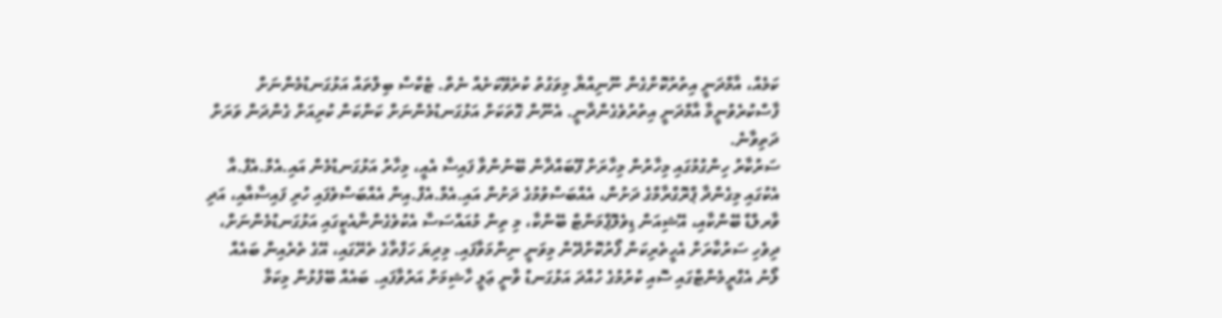ކަމެއް، އާމްދަނީ އިތުރުކޮށްގެން ނޫނިއްޔާ މިވަގުތު ކުރެވޭކަށެއް ނެތް. ޓެކްސް ބިލްތައް އަޅުގަނޑުމެންނަށް ފާސްކުރެވުނީމާ އާމްދަނީ އިތުރުވެގެންދާނީ. އެނޫން ގޮތަކަށް އަޅުގަނޑުމެންނަށް ކަންކަން ކުރިއަށް ގެންދަން ވަރަށް ދަތިވާނެ.
ސަރުކާރު ހިންގުމުގައި މިހާރުން މިހާރަށް ފޫބައްދާން ބޭނުންވާ ފައިސާ އެއީ، މިހާރު އަޅުގަނޑުމެން އައި.އެމް.އެފް.އާ އެކުގައި މިގެންދާ ޕްރޮގްރާމްގެ ދަށުން، އެއްބަސްވުމުގެ ދަށުން އައި.އެމް.އެފް.އިން އެއްބަސްވެފައި ހުރި ފައިސާއާއި، އަދި ވާރލްޑް ބޭންކާއި، އޭޝިއަން ޑިވެލޮޕްމަންޓް ބޭންކާ، މި ތިން މުއައްސަސާ އެކުވެގެންނާއެކީގައި އަޅުގަނޑުމެންނަށް، ދިވެހި ސަރުކާރަށް އެހީތެރިކަން ފޯރުކޮށްދޭން މިވަނީ ނިންމަވާފައި. މިދިޔަ ހަފްތާގެ ތެރޭގައި، އޭގެ ތެރެއިން ބައެއް ލޯނު އެގްރީމެންޓްގައި ސޮއި ކުރުމުގެ ހުއްދަ އަޅުގަނޑު ވާނީ ޢަލީ ހާޝިމަށް އަރުވާފައި. ބައެއް ބޭފުޅުން މިކަމާ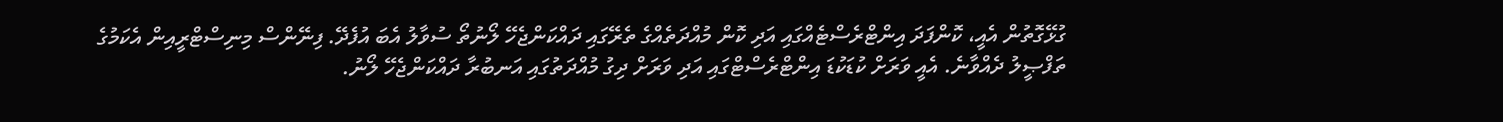ގުޅޭގޮތުން އެއީ، ކޮންފަދަ އިންޓްރެސްޓެއްގައި އަދި ކޮން މުއްދަތެއްގެ ތެރޭގައި ދައްކަންޖެހޭ ލޯނުތޯ ސުވާލު އެބަ އުފެދޭ. ފިނޭންސް މިނިސްޓްރީއިން އެކަމުގެ ތަފްޞީލު ދެއްވާނެ. އެއީ ވަރަށް ކުޑަކުޑަ އިންޓްރެސްޓްގައި އަދި ވަރަށް ދިގު މުއްދަތުގައި އަނބުރާ ދައްކަންޖެހޭ ލޯނު.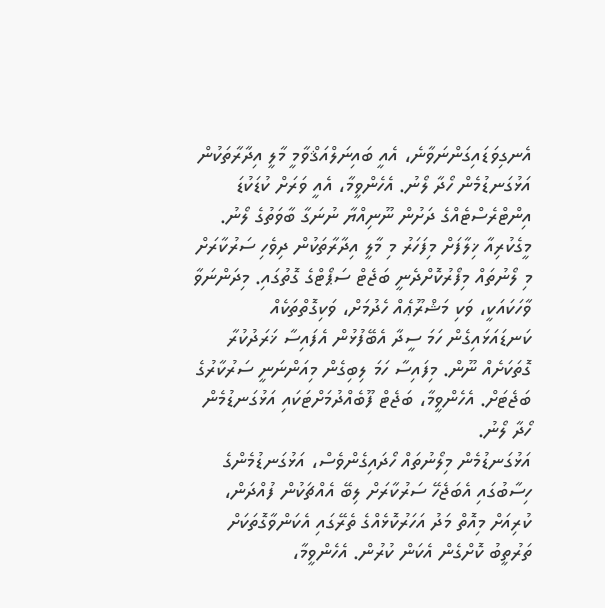އެނގިވަޑައިގަންނަވާނެ، އެއީ ބައިނަލްއަޤްވާމީ މާލީ އިދާރާތަކުން އަޅުގަނޑުމެން ހޯދާ ލޯނު. އެހެންވީމާ، އެއީ ވަރަށް ކުޑަކުޑަ އިންޓްރެސްޓެއްގެ ދަށުން ނޫނިއްޔާ ނުނަގާ ބާވަތުގެ ލޯނު.
މީގެކުރިއާ ޚިލާފަށް މިފަހަރު މި މާލީ އިދާރާތަކުން ދިވެހި ސަރުކާރަށް މި ލޯނުތައް މިފޯރުކޮށްދެނީ ބަޖެޓް ސަޕޯޓްގެ ގޮތުގައި. މިދަންނަވާ ވާހަކައަކީ، ވަކި މަޝްރޫޢެއް ހެދުމަށް، ވަކިގޮތްތަކެއް ކަނޑައަޅައިގެން ހަމަ ސީދާ އެބޭފުޅުން އެފައިސާ ޚަރަދުކުރާ ގޮތަކަށެއް ނޫން. މިފައިސާ ހަމަ ލިބިގެން މިއަންނަނީ ސަރުކާރުގެ ބަޖެޓަށް. އެހެންވީމާ، ބަޖެޓް ފޫބެއްދުމަށްޓަކައި އަޅުގަނޑުމެން ހޯދާ ލޯނު.
އަޅުގަނޑުމެން މިލޯނުތައް ހޯދައިގެންވެސް، އަޅުގަނޑުމެންގެ ހިސާބުގައި އެބަޖެހޭ ސަރުކާރަށް ލިބޭ އެއްޗަކުން ފުއްދަން، ކުރިއަށް މިއޮތް މަދު އަހަރުކޮޅެއްގެ ތެރޭގައި އެކަންވާގޮތަކަށް ތަރުތީބު ކޮށްގެން އެކަން ކުރުން. އެހެންވީމާ،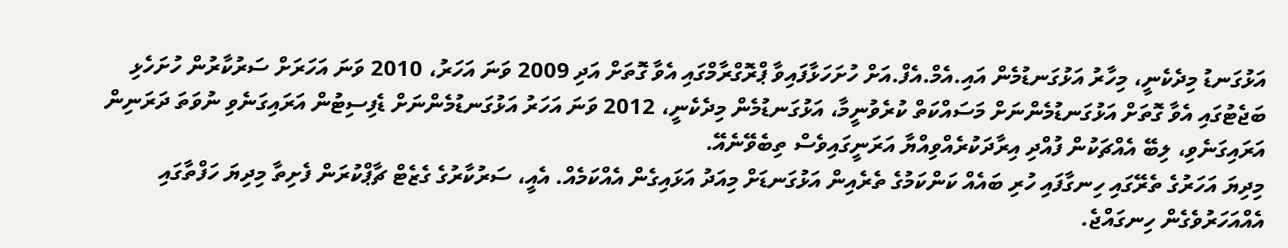އަޅުގަނޑު މިދެކެނީ، މިހާރު އަޅުގަނޑުމެން އައި.އެމް.އެފް.އަށް ހުށަހަޅާފައިވާ ޕްރޮގްރާމްގައި އެވާ ގޮތަށް އަދި 2009 ވަނަ އަހަރު، 2010 ވަނަ އަހަރަށް ސަރުކާރުން ހުށަހެޅި ބަޖެޓުގައި އެވާ ގޮތަށް އަޅުގަނޑުމެންނަށް މަސައްކަތް ކުރެވުނީމާ، އަޅުގަނޑުމެން މިދެކެނީ، 2012 ވަނަ އަހަރު އަޅުގަނޑުމެންނަށް ޑެފިސިޓުން އަރައިގަނެވި ނުވަތަ ދަރަނިން އަރައިގަނެވި، ލިބޭ އެއްޗަކުން ފުއްދި އިރާދަކުރެއްވިއްޔާ އަރަނީގައިވެސް ތިބެވޭނެއޭ.
މިދިޔަ އަހަރުގެ ތެރޭގައި ހިނގާފައި ހުރި ބައެއް ކަންކަމުގެ ތެރެއިން އަޅުގަނޑަށް މިއަދު އަޅައިގެން އެއްކަމެއް. އެއީ، ސަރުކާރުގެ ގެޒެޓް ޗާޕްކުރަން ފެށިތާ މިދިޔަ ހަފްތާގައި އެއްއަހަރުވެގެން ހިނގައްޖެ.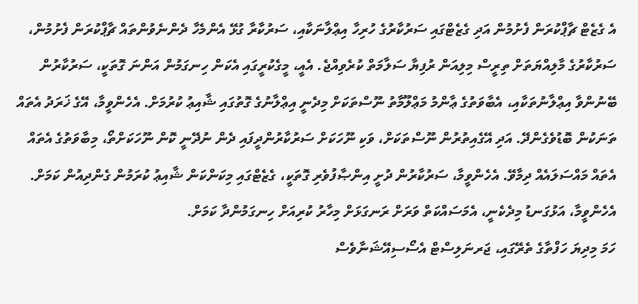އެ ގެޒެޓް ޗާޕްކުރަން ފެށުމުން އަދި ގެޒެޓްގައި ސަރުކާރުގެ ހުރިހާ އިޢްލާނަކާއި، ސަރުކާރާ ގުޅޭ އެންމެހާ ދެންނެވުންތައް ޗާޕްކުރަން ފެށުމުން، ސަރުކާރުގެ މާލިއްޔަތަށް ތިރީސް މިލިއަން ރުފިޔާ ސަލާމަތް ކުރެވިއްޖެ. އެއީ، މީގެކުރީގައި އެކަން ހިނގަމުން އަންނަ ގޮތަކީ، ސަރުކާރުން ބޭނުންވާ އިޢްލާނުތަކާއި، އެބާވަތުގެ ޢާންމު މަޢްލޫމާތު ނޫސްތަކަށް މިދެނީ އިޢްލާނުގެ ގޮތުގައި ޝާއިޢު ކުރުމަށް. އެހެންވީމާ، އޭގެ ޚަރަދު އެތައް ތަނަކުން ބޮޑުވެގެންދޭ. އަދި އޭގެއިތުރުން ނޫސްތަކަށް، ވަކި ނޫހަކަށް ސަރުކާރުންދީފައި ދެން ނުދޭނީ ކޮން ނޫހަކަށްތޯ، މިބާވަތުގެ އެތައް އެތައް މައްސަލައެއް ދިމާވޭ. އެހެންވީމާ، ސަރުކާރުން ދުށީ އިންޞާފުވެރި ގޮތަކީ، ގެޒެޓްގައި މިކަންކަން ޝާއިޢު ކުރަމުން ގެންދިއުން ކަމަށް. އެހެންވީމާ، އަޅުގަނޑު މިދެކެނީ، އެމަސައްކަތް ވަރަށް ރަނގަޅަށް މިހާރު ކުރިއަށް ހިނގަމުންދާ ކަމަށް.
ހަމަ މިދިޔަ ހަފްތާގެ ތެރޭގައި، ޖަރނަލިސްޓް އެސޯސިއޭޝަނާވެސް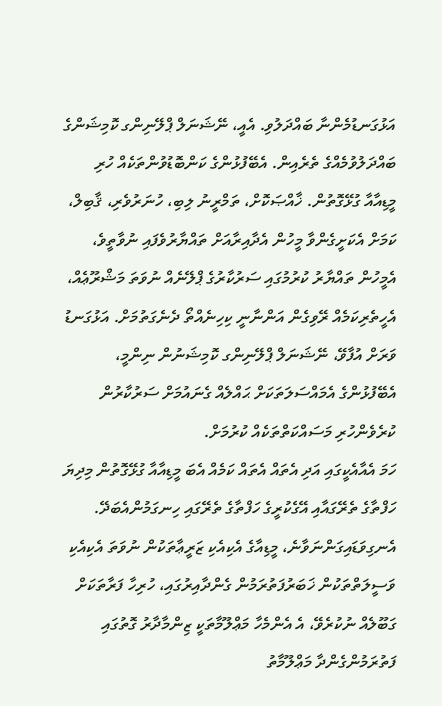އަޅުގަނޑުމެންނާ ބައްދަލުވި. އެއީ، ނޭޝަނަލް ޕްލޭނިންގ ކޮމިޝަންގެ ބައްދަލުވުމެއްގެ ތެރެއިން. އެބޭފުޅުންގެ ކަންބޮޑުވުންތަކެއް ހުރި މީޑިއާއާ ގުޅޭގޮތުން. ޚާއްޞަކޮށް، ތަމްރީނު ލިބި، ހުނަރުވެރި، ޤާބިލް، ކަމަށް އެކަށީގެންވާ މީހުން އެދާއިރާއަށް ތައްޔާރުވެފައި ނުވާތީވެ، އެމީހުން ތައްޔާރު ކުރުމުގައި ސަރުކާރުގެ ޕްލޭނެއް ނުވަތަ މަޝްރޫޢެއް، އެހީތެރިކަމެއް ރޭވިގެން އަންނާނީ ކިހިނެއްތޯ ދެނެގަތުމަށް. އަޅުގަނޑު ވަރަށް އުފާވޭ، ނޭޝަނަލް ޕްލޭނިންގ ކޮމިޝަނުން ނިންމީ، އެބޭފުޅުންގެ އެމައްސަލަތަކަށް ޙައްލެއް ގެނައުމަށް ސަރުކާރުން ކުރެވެންހުރި މަސައްކަތްތަކެއް ކުރުމަށް.
ހަމަ އެއާއެކީގައި އަދި އެތައް އެތައް ކަމެއް އެބަ މީޑިއާއާ ގުޅޭގޮތުން މިދިޔަ ހަފްތާގެ ތެރޭގައާއި އޭގެކުރީގެ ހަފްތާގެ ތެރޭގައި ހިނގަމުންއެބަދޭ. އެނގިވަޑައިގަންނަވާނެ، މީޑިއާގެ އެކިއެކި ޒަރީޢާތަކުން ނުވަތަ އެކިއެކި ވަސީލަތްތަކުން ޚަބަރުފަތުރަމުން ގެންދާއިރުގައި، ހުރިހާ ފަރާތަކަށް ގަބޫލެއް ނުކުރެވޭ، އެ އެންމެހާ މަޢްލޫމާތަކީ ޒިންމާދާރު ގޮތުގައި ފަތުރަމުންގެންދާ މަޢްލޫމާތު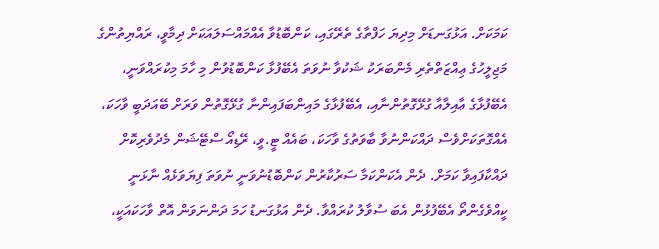ކަމަކަށް. އަޅުގަނޑަށް މިދިޔަ ހަފްތާގެ ތެރޭގައި، ކަންބޮޑުވާ އެއްމައްސަލައަކަށް ދިމާވީ، ރައްޔިތުންގެ މަޖިލީހުގެ ޢިއްޒަތްތެރި މެންބަރަކު ޝަކުވާ ނުވަތަ އެބޭފުޅާ ކަންބޮޑުވުން މި ހާމަ މިކުރައްވަނީ، އެބޭފުޅާގެ ޢާއިލާއާ ގުޅޭގޮތުންނާއި، އެބޭފުޅާގެ މައިންބަފައިންނާ ގުޅޭގޮތުން ވަރަށް ބޭއަދަބީ ވާހަކަ، އެއްގޮތަކަށްވެސް ދައްކަންނުވާ ބާވަތުގެ ވާހަކަ، ބައެއް ޓީ.ވީ، ރޭޑިއޯ ސްޓޭޝަން މެދުވެރިކޮށް ދައްކާފައިވާ ކަމަށް. ދެން އެކަންކަމާ ސަރުކާރުން ކަންބޮޑުނުވަނީ ނުވަތަ ފިޔަވަޅެއް ނާޅަނީ ކީއްވެގެންތޯ އެބޭފުޅުން އެބަ ސުވާލު ކުރައްވާ. ދެން އަޅުގަނޑު ހަމަ ދަންނަވަން އޮތް ވާހަކައަކީ،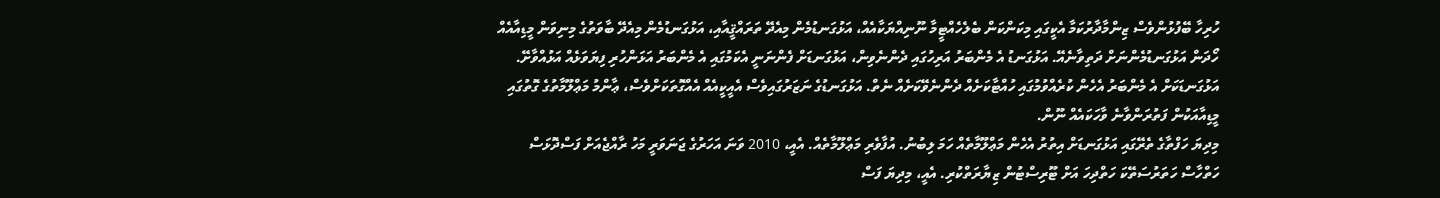ހުރިހާ ބޭފުޅުންވެސް ޒިންމާދާރުކަމާ އެކީގައި މިކަންކަން ބެލެހެއްޓީމާ ނޫނިއްޔަކާއެއް، އަޅުގަނޑުމެން މިއެދޭ ތަރައްޤީއާއި، އަޅުގަނޑުމެން މިއެދޭ ބާވަތުގެ މިނިވަން މީޑިއާއެއް ހޯދަން އަޅުގަނޑުމެންނަށް ދަތިވާނެއޭ. އަޅުގަނޑު އެ މެންބަރު އަރިހުގައި ދެންނެވިން، އަޅުގަނޑަށް ފެންނަނީ އެކަމުގައި އެ މެންބަރު އަޅަންހުރި ފިޔަވަޅެއް އަޅުއްވާށޭ. އަޅުގަނޑަކަށް އެ މެންބަރު އެހެން ކުރެއްވުމުގައި ހުއްޓާކަށެއް ދެންނެވޭކަށެއް ނެތް. އަޅުގަނޑުގެ ނަޒަރުގައިވެސް އެއީކީއެއް އެއްގޮތަކަށްވެސް، ޢާންމު މަޢްލޫމާތުގެ ގޮތުގައި މީޑިއާއަކުން ފަތުރަންވާނެ ވާހަކައެއް ނޫން.
މިދިޔަ ހަފްތާގެ ތެރޭގައި އަޅުގަނޑަށް އިތުރު އެހެން މަޢްލޫމާތެއް ހަމަ ލިބުނު. އުފާވެރި މަޢްލޫމާތެއް. އެއީ، 2010 ވަނަ އަހަރުގެ ޖަނަވަރީ މަހު ރާއްޖެއަށް ފަސްދޮޅަސް ހަތްހާސް ހަތަރުސަތޭކަ ހަތްދިހަ އަށް ޓޫރިސްޓުން ޒިޔާރަތްކުރި. އެއީ، މިދިޔަ ފަސް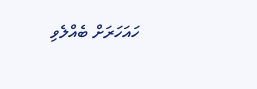ހައަހަރަށް ބެއްލެވި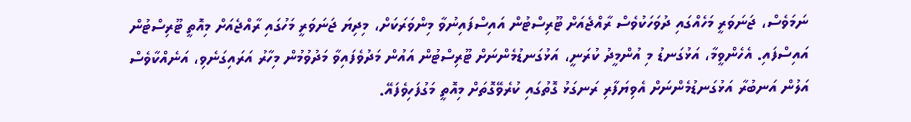ނަމަވެސް، ޖަނަވަރީ މަހެއްގައި ދުވަހަކުވެސް ރާއްޖެއަށް ޓޫރިސްޓުން އައިސްފައިނުވާ މިންވަރަކަށް، މިދިޔަ ޖަނަވަރީ މަހުގައި ރާއްޖެއަށް މިއޮތީ ޓޫރިސްޓުން އައިސްފައި. އެހެންވީމާ، އަޅުގަނޑު މި އުންމީދު ކުރަނީ، އަޅުގަނޑުމެންނަށް ޓޫރިސްޓުން އައުން މަދުވެފައިވާ މަދުވުމުން މިހާރު އަރައިގަނެވި، އަނެއްކާވެސް އަލުން އަނބުރާ އަޅުގަނޑުމެންނަށް އެވިޔަފާރި ރަނގަޅު ގޮތުގައި ކުރެވޭގޮތަށް މިއޮތީ މަގުފަހިވެފައޭ.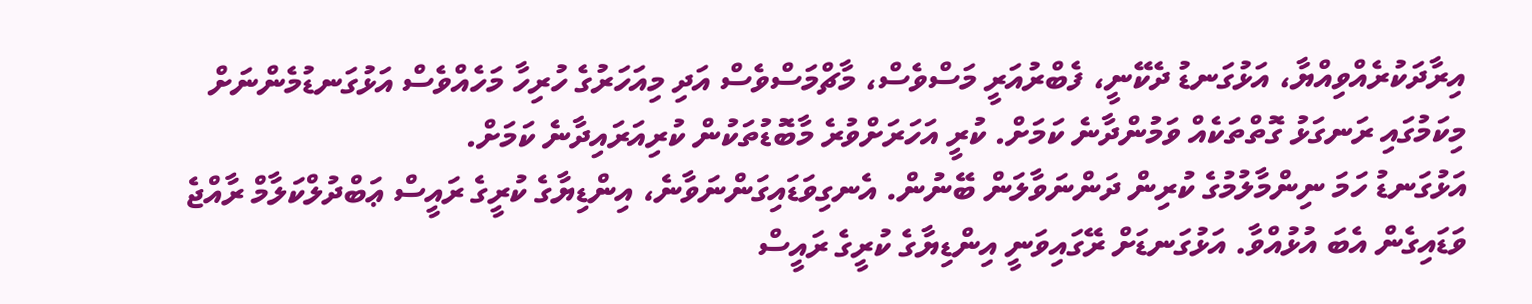އިރާދަކުރެއްވިއްޔާ، އަޅުގަނޑު ދެކޭނީ، ފެބްރުއަރީ މަސްވެސް، މާޗްމަސްވެސް އަދި މިއަހަރުގެ ހުރިހާ މަހެއްވެސް އަޅުގަނޑުމެންނަށް މިކަމުގައި ރަނގަޅު ގޮތްތަކެއް ވަމުންދާނެ ކަމަށް. ކުރީ އަހަރަށްވުރެ މާބޮޑުތަކުން ކުރިއަރައިދާނެ ކަމަށް.
އަޅުގަނޑު ހަމަ ނިންމާލުމުގެ ކުރިން ދަންނަވާލަން ބޭނުން. އެނގިވަޑައިގަންނަވާނެ، އިންޑިޔާގެ ކުރީގެ ރައީސް ޢަބްދުލްކަލާމް ރާއްޖެ ވަޑައިގެން އެބަ އުޅުއްވާ. އަޅުގަނޑަށް ރޭގައިވަނީ އިންޑިޔާގެ ކުރީގެ ރައީސް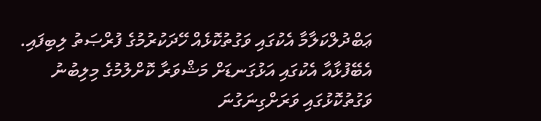ޢަބްދުލްކަލާމާ އެކުގައި ވަގުތުކޮޅެއް ހޭދަކުރުމުގެ ފުރްޞަތު ލިބިފައި. އެބޭފުޅާއާ އެކުގައި އަޅުގަނޑަށް މަޝްވަރާ ކޮށްލުމުގެ މިލިބުނު ވަގުތުކޮޅުގައި ވަރަށްގިނަގުނަ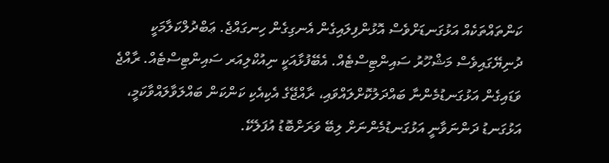ކަންތައްތަކެއް އަޅުގަނޑަށްވެސް އޮޅުންފިލައިގެން އެނގިގެން ހިނގައްޖެ. ޢަބްދުލްކަލާމަކީ ދުނިޔޭގައިވެސް މަޝްހޫރު ސައިންޓިސްޓެއް. އެބޭފުޅާއަކީ ނިއުކްލިއަރ ސައިންޓިސްޓެއް. ރާއްޖެ ވަޑައިގެން އަޅުގަނޑުމެންނާ ބައްދަލުކޮށްލައްވައި، ރާއްޖޭގެ އެކިއެކި ކަންކަން ބައްލަވާލައްވާކަމީ، އަޅުގަނޑު ދަންނަވާނީ އަޅުގަނޑުމެންނަށް ލިބޭ ވަރަށްބޮޑު އުފަލެކޭ.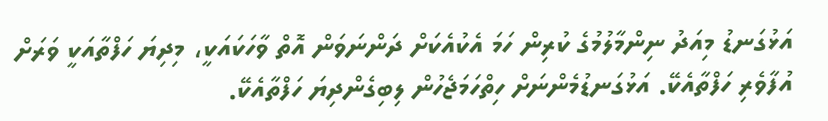އަޅުގަނޑު މިއަދު ނިންމާލުމުގެ ކުރިން ހަމަ އެކުއެކަށް ދަންނަވަން އޮތް ވާހަކައަކީ، މިދިޔަ ހަފްތާއަކީ ވަރަށް އުފާވެރި ހަފްތާއެކޭ. އަޅުގަނޑުމެންނަށް ހިތްހަމަޖެހުން ލިބިގެންދިޔަ ހަފްތާއެކޭ.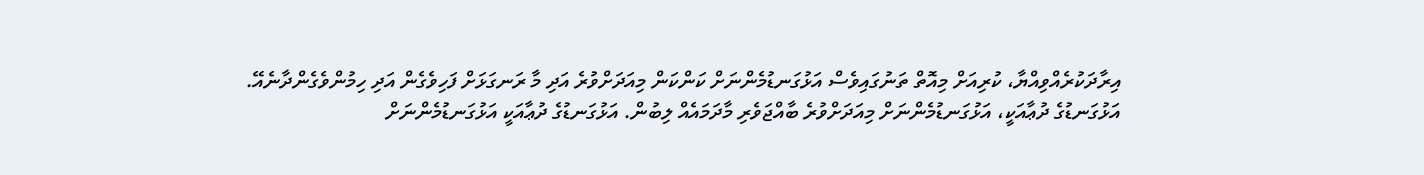އިރާދަކުރެއްވިއްޔާ، ކުރިއަށް މިއޮތް ތަނުގައިވެސް އަޅުގަނޑުމެންނަށް ކަންކަން މިއަދަށްވުރެ އަދި މާ ރަނގަޅަށް ފަހިވެގެން އަދި ހިމުންވެގެންދާނެއޭ.
އަޅުގަނޑުގެ ދުޢާއަކީ، އަޅުގަނޑުމެންނަށް މިއަދަށްވުރެ ބާއްޖަވެރި މާދަމައެއް ލިބުން. އަޅުގަނޑުގެ ދުޢާއަކީ އަޅުގަނޑުމެންނަށް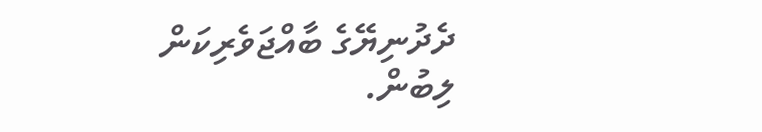ދެދުނިޔޭގެ ބާއްޖަވެރިކަން ލިބުން.